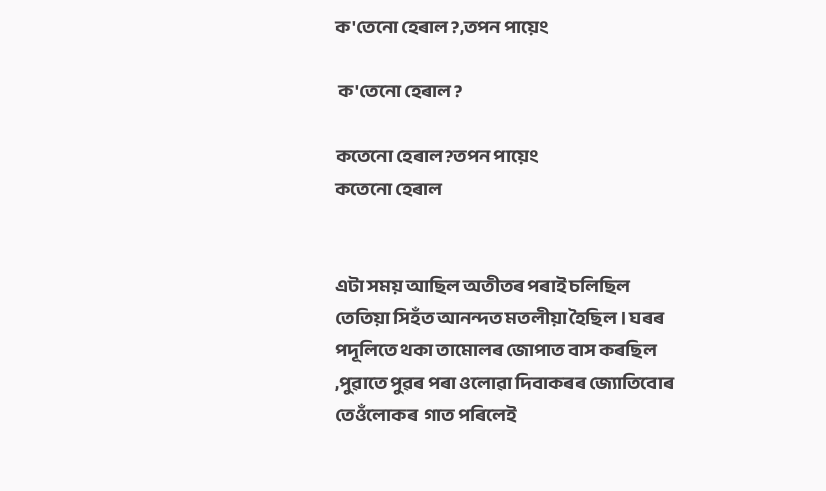ক'তেনো হেৰাল ?,তপন পায়েং

 ক'তেনো হেৰাল ?

কতেনো হেৰাল?তপন পায়েং
কতেনো হেৰাল


এটা সময় আছিল অতীতৰ পৰাই চলিছিল তেতিয়া সিহঁত আনন্দত মতলীয়া হৈছিল । ঘৰৰ পদূলিতে থকা তামোলৰ জোপাত বাস কৰছিল ,পুৱাতে পুৱৰ পৰা ওলোৱা দিবাকৰৰ জ্যোতিবোৰ তেওঁলোকৰ  গাত পৰিলেই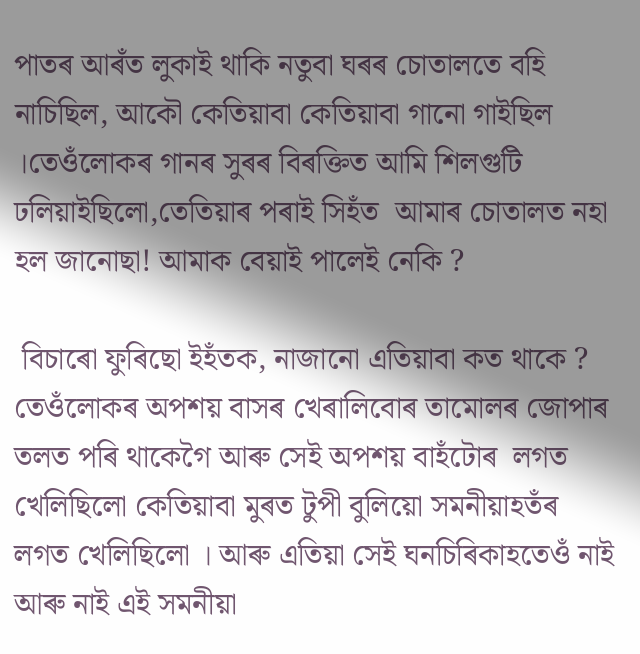পাতৰ আৰঁত লুকাই থাকি নতুবা ঘৰৰ চোতালতে বহি নাচিছিল, আকৌ কেতিয়াবা কেতিয়াবা গানো গাইছিল ।তেওঁলোকৰ গানৰ সুৰৰ বিৰক্তিত আমি শিলগুটি  ঢলিয়াইছিলো,তেতিয়াৰ পৰাই সিহঁত  আমাৰ চোতালত নহা হল জানোছা! আমাক বেয়াই পালেই নেকি ?

 বিচাৰো ফুৰিছো ইহঁতক, নাজানো এতিয়াবা কত থাকে ? তেওঁলোকৰ অপশয় বাসৰ খেৰালিবোৰ তামোলৰ জোপাৰ  তলত পৰি থাকেগৈ আৰু সেই অপশয় বাহঁটোৰ  লগত খেলিছিলো কেতিয়াবা মুৰত টুপী বুলিয়ো সমনীয়াহতঁৰ লগত খেলিছিলো । আৰু এতিয়া সেই ঘনচিৰিকাহতেওঁ নাই আৰু নাই এই সমনীয়া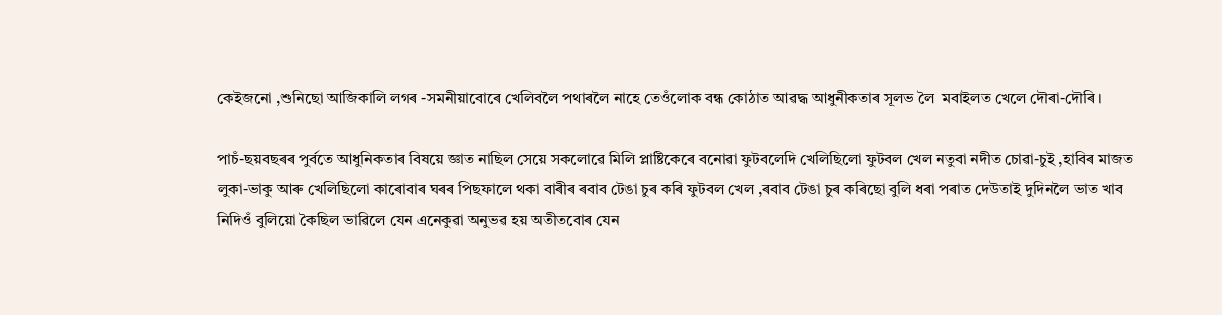কেইজনো ,শুনিছো আজিক‍ালি লগৰ -সমনীয়াবোৰে খেলিবলৈ পথাৰলৈ নাহে তেওঁলোক বন্ধ কোঠাত আৱদ্ধ আধুনীকতাৰ সূলভ লৈ  মবাইলত খেলে দৌৰা-দৌৰি ।

পাচঁ-ছয়বছৰৰ পুৰ্বতে ‌আধুনিকতাৰ বিষয়ে জ্ঞাত নাছিল সেয়ে সকলোৱে মিলি প্লাষ্টিকেৰে বনোৱা ফুটবলেদি খেলিছিলো ফুটবল খেল নতুবা নদীত চোৱা-চুই ,হ‍াবিৰ মাজত লুক‍া-ভাকু আৰু খেলিছিলো কাৰোবাৰ ঘৰৰ পিছফালে থকা বাৰীৰ ৰবাব টেঙা চুৰ কৰি ফুটবল খেল ,ৰবাব টেঙা চুৰ কৰিছো বুলি ধৰা পৰাত দেউতাই দুদিনলৈ ভাত খাব নিদিওঁ বুলিয়ো কৈছিল ভাৱিলে যেন এনেকুৱা অনুভৱ হয় অতীতবোৰ যেন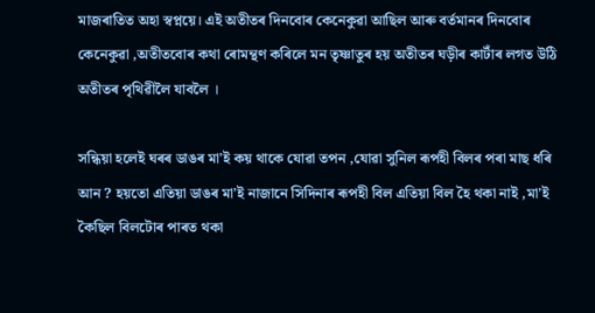মাজৰাতিত অহা স্বপ্নয়ে। এই অতীতৰ দিনবোৰ কেনেকুৱা আছিল আৰু বৰ্তমানৰ দিনবোৰ কেনেকুৱা ,অতীতবোৰ কথা ৰোমন্থণ কৰিলে মন তৃষ্ণাতুৰ হয় অতীতৰ ঘড়ীৰ কাটাঁৰ লগত উঠি অতীতৰ পৃথিৱীলৈ যাবলৈ ।

সন্ধিয়া হলেই ঘৰৰ ডাঙৰ মা'ই কয় থাকে যোৱা তপন ,যোৱা সুনিল ৰূপহী বিলৰ পৰা মাছ ধৰি আন ? হয়তো এতিয়া ডাঙৰ মা'ই নাজানে সিদিনাৰ ৰূপহী বিল এতিয়া বিল হৈ থকা নাই ,মা'ই কৈছিল বিলটোৰ পাৰত থকা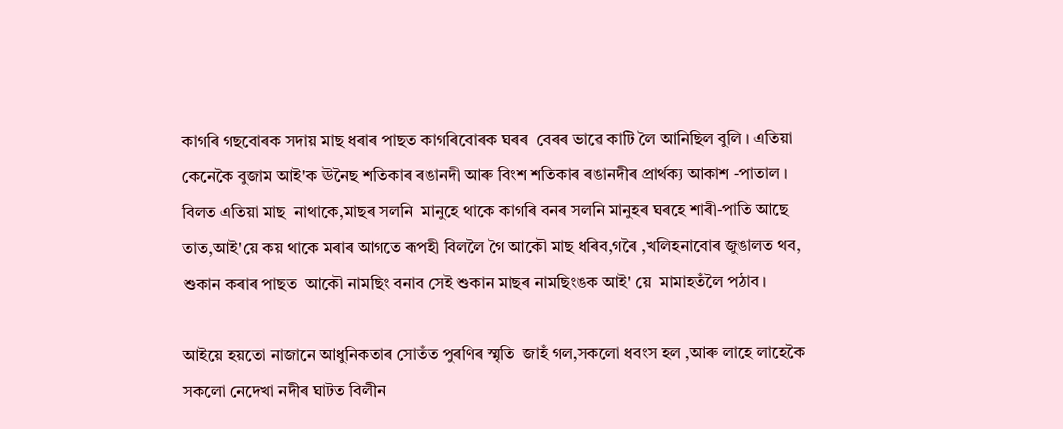কাগৰি গছবোৰক সদায় মাছ ধৰাৰ পাছত কাগৰিবোৰক ঘৰৰ  বেৰৰ ভাৱে কাটি লৈ আনিছিল বুলি । এতিয়া কেনেকৈ বুজাম আই'ক ঊনৈছ শতিকাৰ ৰঙানদী আৰু বিংশ শতিকাৰ ৰঙানদীৰ প্ৰাৰ্থক্য আকাশ -পাতাল । বিলত এতিয়া মাছ  নাথাকে,মাছৰ সলনি  মানুহে থাকে কাগৰি বনৰ সলনি মানুহৰ ঘৰহে শাৰী-পাতি আছে তাত,আই'য়ে কয় থাকে মৰাৰ আগতে ৰূপহী বিললৈ গৈ আকৌ মাছ ধৰিব,গৰৈ ,খলিহনাবোৰ জুঙালত থব, শুকান কৰাৰ পাছত  আকৌ নামছিং বনাব সেই শুকান মাছৰ নামছিংঙক আই' য়ে  মামাহতঁলৈ পঠাব ।

আইয়ে হয়তো নাজানে আধুনিকতাৰ সোতঁত পুৰণিৰ স্মৃতি  জাহঁ গল,সকলো ধবংস হল ,আৰু লাহে লাহেকৈ সকলো নেদেখা নদীৰ ঘাটত বিলীন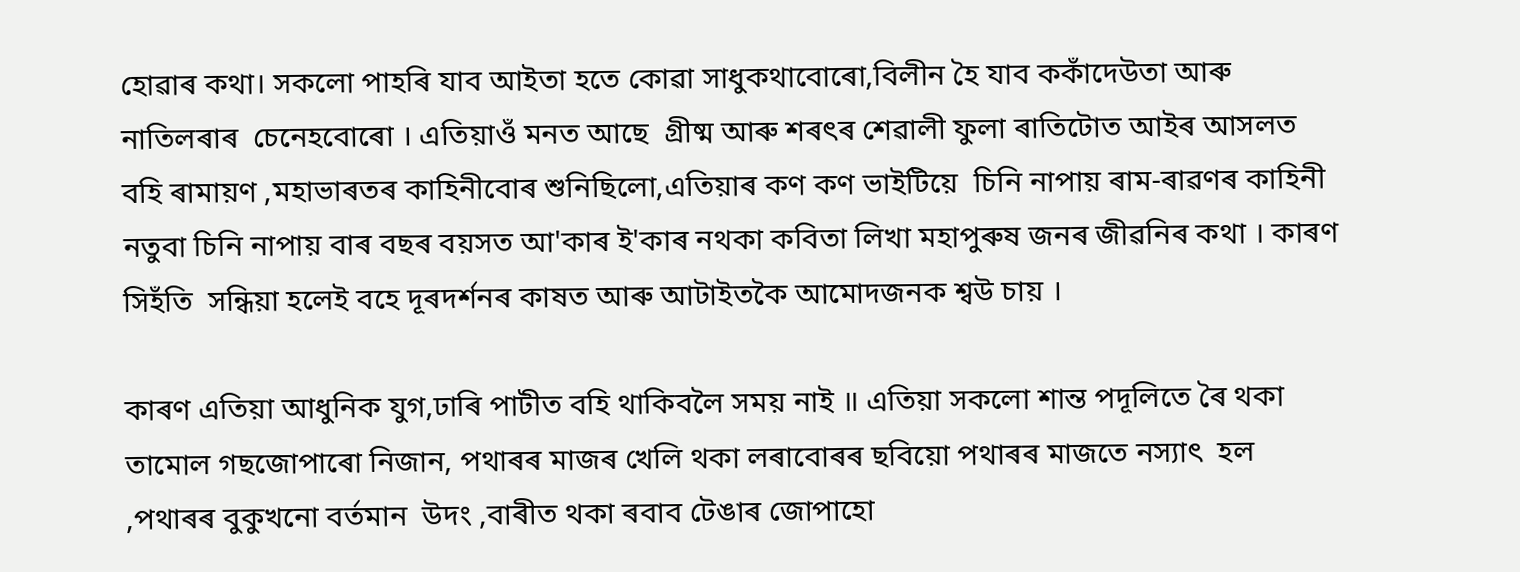হোৱাৰ কথা। সকলো পাহৰি যাব আইতা হতে কোৱা সাধুকথাবোৰো,বিলীন হৈ যাব ককাঁদেউতা আৰু নাতিলৰাৰ  চেনেহবোৰো । এতিয়াওঁ মনত আছে  গ্ৰীষ্ম আৰু শৰৎৰ শেৱালী ফুলা ৰাতিটোত আইৰ আসলত বহি ৰামায়ণ ,মহাভাৰতৰ কাহিনীবোৰ শুনিছিলো,এতিয়াৰ কণ কণ ভাইটিয়ে  চিনি নাপায় ৰাম-ৰাৱণৰ কাহিনী নতুবা চিনি নাপায় বাৰ বছৰ বয়সত আ'কাৰ ই'কাৰ নথকা কবিতা লিখা মহাপুৰুষ জনৰ জীৱনিৰ কথা । কাৰণ সিহঁতি  সন্ধিয়া হলেই বহে দূৰদৰ্শনৰ কাষত আৰু আটাইতকৈ আমোদজনক শ্বউ চায় ।

কাৰণ এতিয়া আধুনিক যুগ,ঢাৰি পাটীত বহি থাকিবলৈ সময় নাই ॥ এতিয়া সকলো শান্ত পদূলিতে ৰৈ থকা তামোল গছজোপাৰো নিজান, পথাৰৰ মাজৰ খেলি থকা লৰাবোৰৰ ছবিয়ো পথাৰৰ মাজতে নস্যাৎ  হল ,পথাৰৰ বুকুখনো বৰ্তমান  উদং ,বাৰীত থকা ৰবাব টেঙাৰ জোপাহো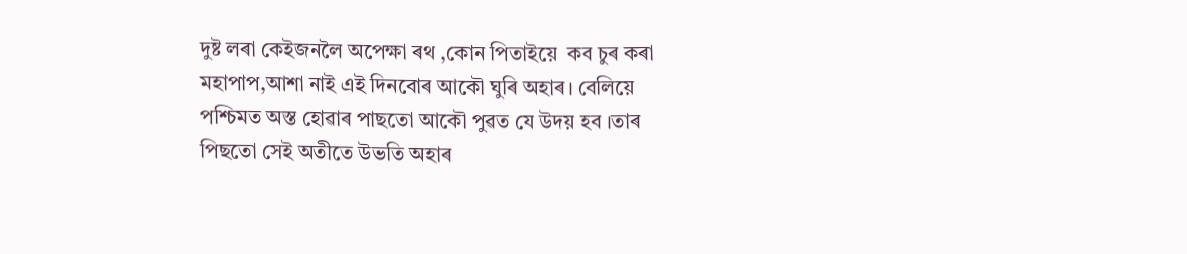দুষ্ট লৰা কেইজনলৈ অপেক্ষা ৰথ ,কোন পিতাইয়ে  কব চুৰ কৰা মহাপাপ,আশা নাই এই দিনবোৰ আকৌ ঘুৰি অহাৰ। বেলিয়ে পশ্চিমত অস্ত হোৱাৰ পাছতো আকৌ পুৱত যে উদয় হব ।তাৰ পিছতো সেই অতীতে উভতি অহাৰ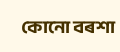কোনো বৰশা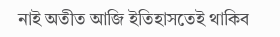নাই অতীত আজি ইতিহাসতেই থাকিব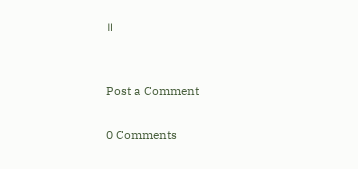॥


Post a Comment

0 Comments